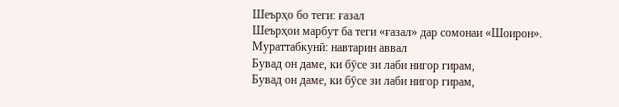Шеърҳо бо теги: ғазал
Шеърҳои марбут ба теги «ғазал» дар сомонаи «Шоирон».
Мураттабкунӣ: навтарин аввал
Бувад он даме, ки бӯсе зи лаби нигор гирам,
Бувад он даме, ки бӯсе зи лаби нигор гирам,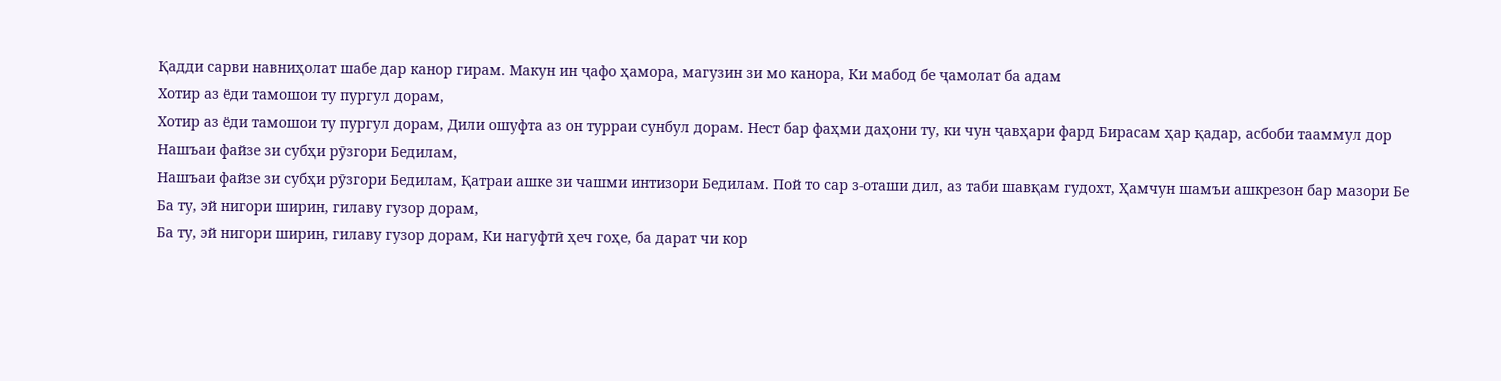Қадди сарви навниҳолат шабе дар канор гирам. Макун ин ҷафо ҳамора, магузин зи мо канора, Ки мабод бе ҷамолат ба адам
Хотир аз ёди тамошои ту пургул дорам,
Хотир аз ёди тамошои ту пургул дорам, Дили ошуфта аз он турраи сунбул дорам. Нест бар фаҳми даҳони ту, ки чун ҷавҳари фард Бирасам ҳар қадар, асбоби тааммул дор
Нашъаи файзе зи субҳи рӯзгори Бедилам,
Нашъаи файзе зи субҳи рӯзгори Бедилам, Қатраи ашке зи чашми интизори Бедилам. Пой то сар з-оташи дил, аз таби шавқам гудохт, Ҳамчун шамъи ашкрезон бар мазори Бе
Ба ту, эй нигори ширин, гилаву гузор дорам,
Ба ту, эй нигори ширин, гилаву гузор дорам, Ки нагуфтӣ ҳеч гоҳе, ба дарат чи кор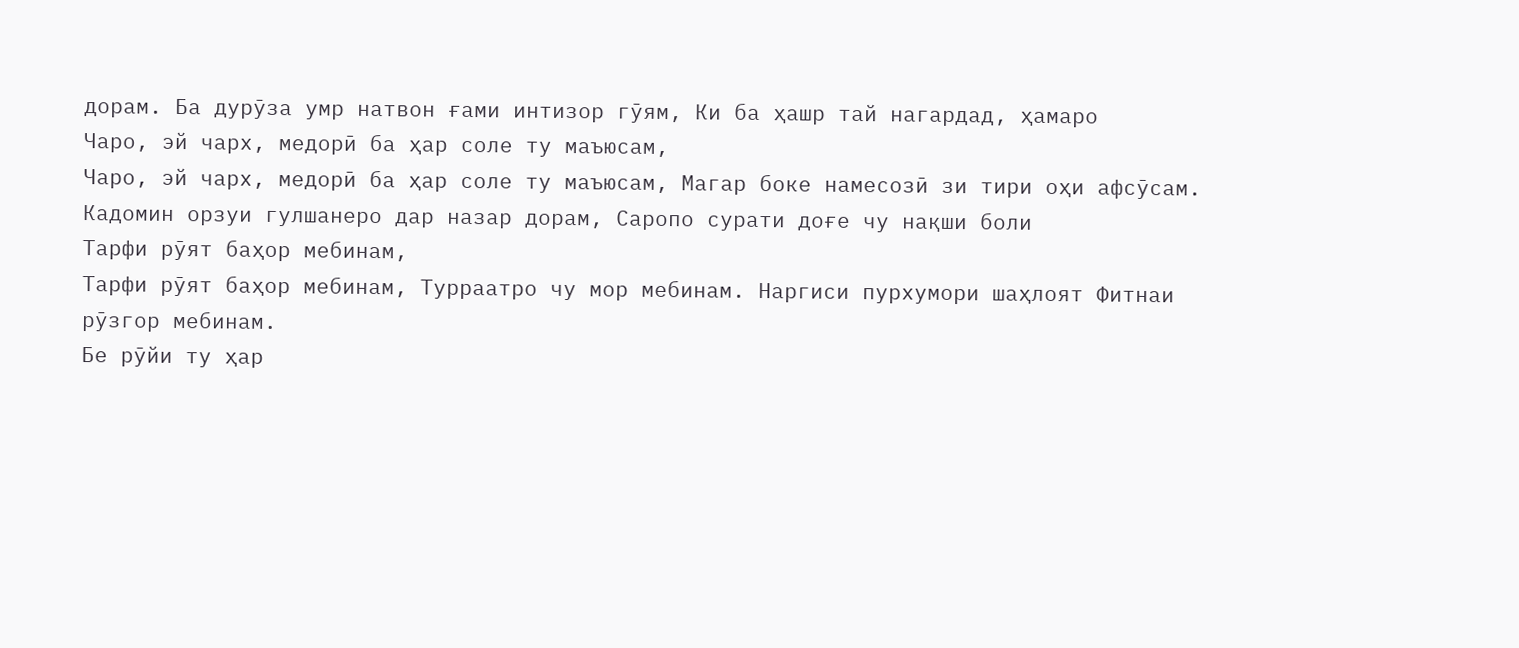дорам. Ба дурӯза умр натвон ғами интизор гӯям, Ки ба ҳашр тай нагардад, ҳамаро
Чаро, эй чарх, медорӣ ба ҳар соле ту маъюсам,
Чаро, эй чарх, медорӣ ба ҳар соле ту маъюсам, Магар боке намесозӣ зи тири оҳи афсӯсам. Кадомин орзуи гулшанеро дар назар дорам, Саропо сурати доғе чу нақши боли
Тарфи рӯят баҳор мебинам,
Тарфи рӯят баҳор мебинам, Турраатро чу мор мебинам. Наргиси пурхумори шаҳлоят Фитнаи рӯзгор мебинам.
Бе рӯйи ту ҳар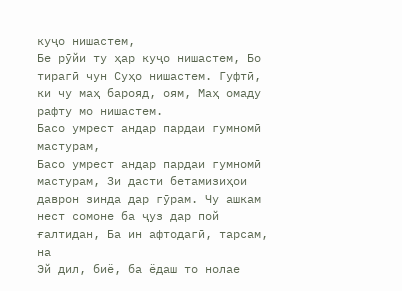куҷо нишастем,
Бе рӯйи ту ҳар куҷо нишастем, Бо тирагӣ чун Суҳо нишастем. Гуфтӣ, ки чу маҳ барояд, оям, Маҳ омаду рафту мо нишастем.
Басо умрест андар пардаи гумномӣ мастурам,
Басо умрест андар пардаи гумномӣ мастурам, Зи дасти бетамизиҳои даврон зинда дар гӯрам. Чу ашкам нест сомоне ба ҷуз дар пой ғалтидан, Ба ин афтодагӣ, тарсам, на
Эй дил, биё, ба ёдаш то нолае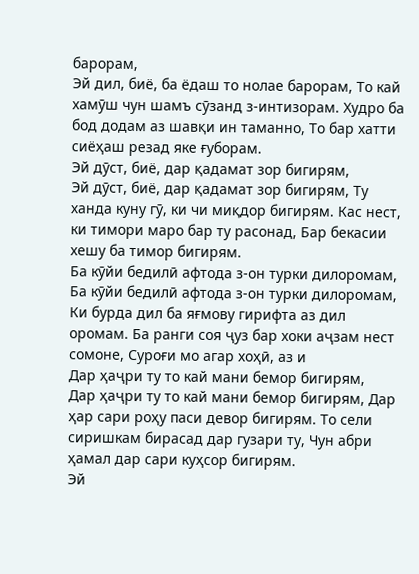барорам,
Эй дил, биё, ба ёдаш то нолае барорам, То кай хамӯш чун шамъ сӯзанд з-интизорам. Худро ба бод додам аз шавқи ин таманно, То бар хатти сиёҳаш резад яке ғуборам.
Эй дӯст, биё, дар қадамат зор бигирям,
Эй дӯст, биё, дар қадамат зор бигирям, Ту ханда куну гӯ, ки чи миқдор бигирям. Кас нест, ки тимори маро бар ту расонад, Бар бекасии хешу ба тимор бигирям.
Ба кӯйи бедилӣ афтода з-он турки дилоромам,
Ба кӯйи бедилӣ афтода з-он турки дилоромам, Ки бурда дил ба яғмову гирифта аз дил оромам. Ба ранги соя ҷуз бар хоки аҷзам нест сомоне, Суроғи мо агар хоҳӣ, аз и
Дар ҳаҷри ту то кай мани бемор бигирям,
Дар ҳаҷри ту то кай мани бемор бигирям, Дар ҳар сари роҳу паси девор бигирям. То сели сиришкам бирасад дар гузари ту, Чун абри ҳамал дар сари куҳсор бигирям.
Эй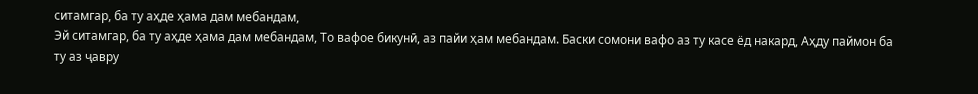ситамгар, ба ту аҳде ҳама дам мебандам,
Эй ситамгар, ба ту аҳде ҳама дам мебандам, То вафое бикунӣ, аз пайи ҳам мебандам. Баски сомони вафо аз ту касе ёд накард, Аҳду паймон ба ту аз ҷавру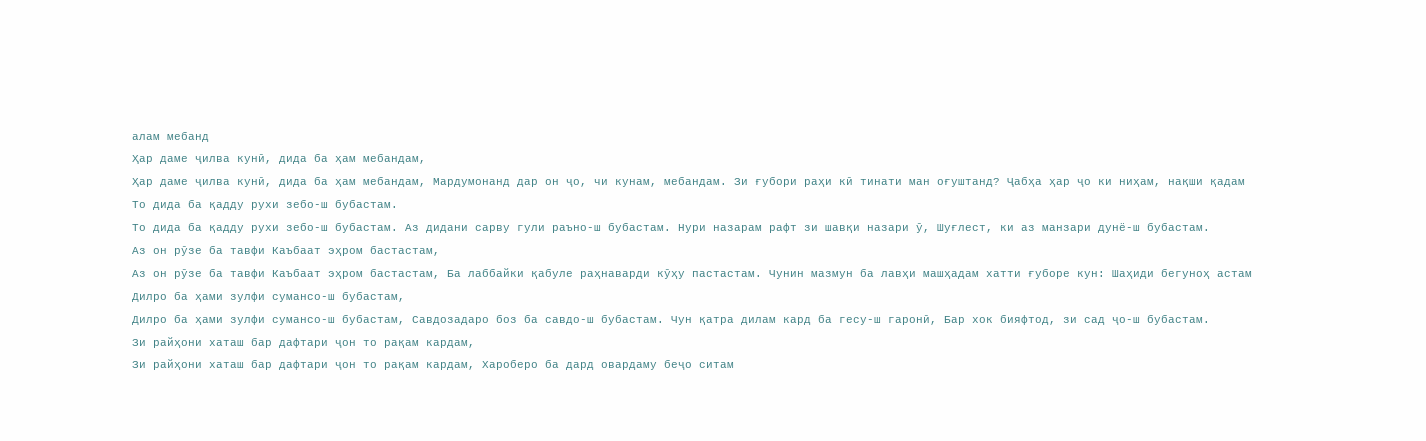алам мебанд
Ҳар даме ҷилва кунӣ, дида ба ҳам мебандам,
Ҳар даме ҷилва кунӣ, дида ба ҳам мебандам, Мардумонанд дар он ҷо, чи кунам, мебандам. Зи ғубори раҳи кӣ тинати ман оғуштанд? Ҷабҳа ҳар ҷо ки ниҳам, нақши қадам
То дида ба қадду рухи зебо-ш бубастам.
То дида ба қадду рухи зебо-ш бубастам. Аз дидани сарву гули раъно-ш бубастам. Нури назарам рафт зи шавқи назари ӯ, Шуғлест, ки аз манзари дунё-ш бубастам.
Аз он рӯзе ба тавфи Каъбаат эҳром бастастам,
Аз он рӯзе ба тавфи Каъбаат эҳром бастастам, Ба лаббайки қабуле раҳнаварди кӯҳу пастастам. Чунин мазмун ба лавҳи машҳадам хатти ғуборе кун: Шаҳиди бегуноҳ астам
Дилро ба ҳами зулфи сумансо-ш бубастам,
Дилро ба ҳами зулфи сумансо-ш бубастам, Савдозадаро боз ба савдо-ш бубастам. Чун қатра дилам кард ба гесу-ш гаронӣ, Бар хок бияфтод, зи сад ҷо-ш бубастам.
Зи райҳони хаташ бар дафтари ҷон то рақам кардам,
Зи райҳони хаташ бар дафтари ҷон то рақам кардам, Хароберо ба дард овардаму беҷо ситам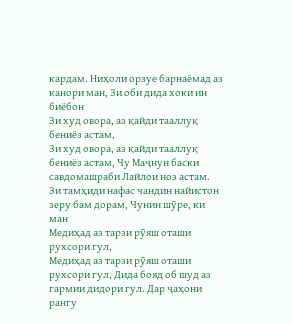кардам. Ниҳоли орзуе барнаёмад аз канори ман, Зи оби дида хоки ин биёбон
Зи худ овора, аз қайди тааллуқ бениёз астам,
Зи худ овора, аз қайди тааллуқ бениёз астам, Чу Маҷнун баски савдомашраби Лайлои ноз астам. Зи тамҳиди нафас чандин найистон зеру бам дорам, Чунин шӯре, ки ман
Медиҳад аз тарзи рӯяш оташи рухсори гул,
Медиҳад аз тарзи рӯяш оташи рухсори гул, Дида бояд об шуд аз гармии дидори гул. Дар ҷаҳони рангу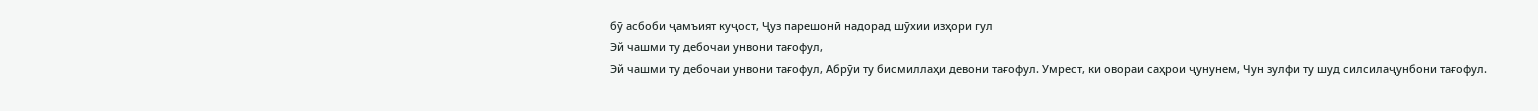бӯ асбоби ҷамъият куҷост, Ҷуз парешонӣ надорад шӯхии изҳори гул
Эй чашми ту дебочаи унвони тағофул,
Эй чашми ту дебочаи унвони тағофул, Абрӯи ту бисмиллаҳи девони тағофул. Умрест, ки овораи саҳрои ҷунунем, Чун зулфи ту шуд силсилаҷунбони тағофул.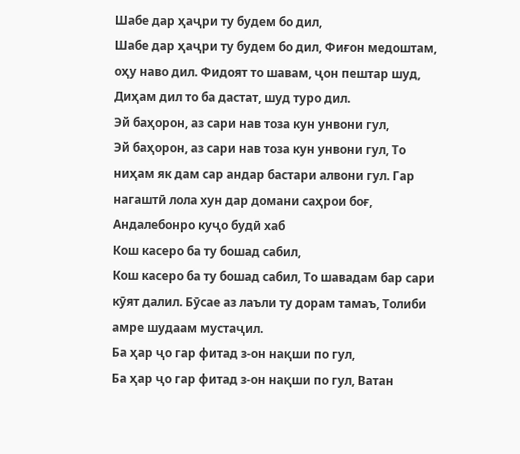Шабе дар ҳаҷри ту будем бо дил,
Шабе дар ҳаҷри ту будем бо дил, Фиғон медоштам, оҳу наво дил. Фидоят то шавам, ҷон пештар шуд, Диҳам дил то ба дастат, шуд туро дил.
Эй баҳорон, аз сари нав тоза кун унвони гул,
Эй баҳорон, аз сари нав тоза кун унвони гул, То ниҳам як дам сар андар бастари алвони гул. Гар нагаштӣ лола хун дар домани саҳрои боғ, Андалебонро куҷо будӣ хаб
Кош касеро ба ту бошад сабил,
Кош касеро ба ту бошад сабил, То шавадам бар сари кӯят далил. Бӯсае аз лаъли ту дорам тамаъ, Толиби амре шудаам мустаҷил.
Ба ҳар ҷо гар фитад з-он нақши по гул,
Ба ҳар ҷо гар фитад з-он нақши по гул, Ватан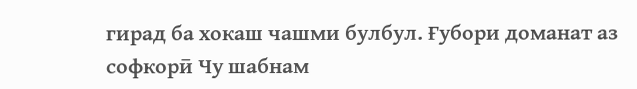гирад ба хокаш чашми булбул. Ғубори доманат аз софкорӣ Чу шабнам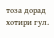тоза дорад хотири гул.